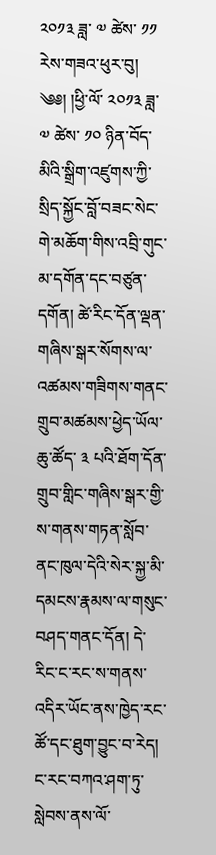༢༠༡༣ ཟླ་ ༧ ཚེས་ ༡༡ རེས་གཟའ་ཕུར་བུ།
༄༅། །ཕྱི་ལོ་ ༢༠༡༣ ཟླ་ ༧ ཚེས་ ༡༠ ཉིན་བོད་མིའི་སྒྲིག་འཛུགས་ཀྱི་སྲིད་སྐྱོང་བློ་བཟང་སེང་གེ་མཆོག་གིས་འབྲི་གུང་མ་དགོན་དང་བཙུན་དགོན། ཚེ་རིང་དོན་ལྡན་གཞིས་སྒར་སོགས་ལ་འཚམས་གཟིགས་གནང་གྲུབ་མཚམས་ཕྱེད་ཡོལ་ཆུ་ཚོད་ ༣ པའི་ཐོག་དོན་གྲུབ་གླིང་གཞིས་སྒར་གྱི་ས་གནས་གཏན་སློབ་ནང་ཁུལ་དེའི་སེར་སྐྱ་མི་དམངས་རྣམས་ལ་གསུང་བཤད་གནང་དོན། དེ་རིང་ང་རང་ས་གནས་འདིར་ཡོང་ནས་ཁྱེད་རང་ཚོ་དང་ཐུག་བྱུང་བ་རེད། ང་རང་བཀའ་ཤག་ཏུ་སླེབས་ནས་ལོ་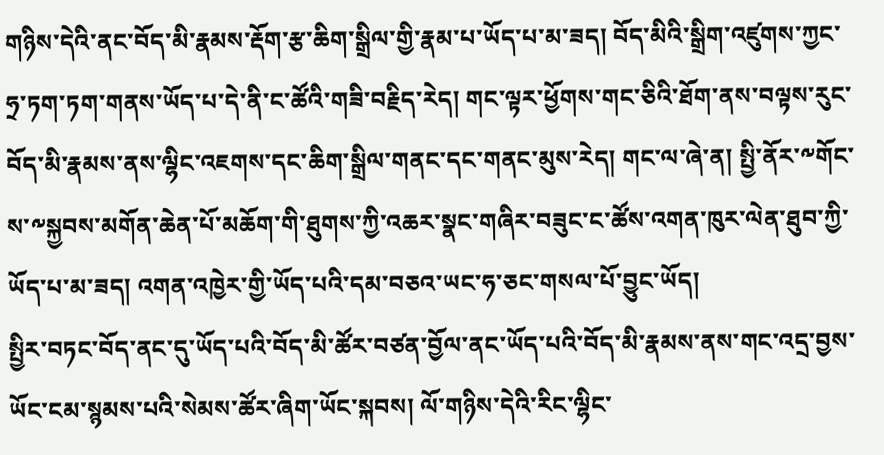གཉིས་དེའི་ནང་བོད་མི་རྣམས་རྡོག་རྩ་ཆིག་སྒྲིལ་གྱི་རྣམ་པ་ཡོད་པ་མ་ཟད། བོད་མིའི་སྒྲིག་འཛུགས་ཀྱང་ཧྲ་ཏག་ཏག་གནས་ཡོད་པ་དེ་ནི་ང་ཚོའི་གཟི་བརྗིད་རེད། གང་ལྟར་ཕྱོགས་གང་ཅིའི་ཐོག་ནས་བལྟས་རུང་བོད་མི་རྣམས་ནས་ལྷིང་འཇགས་དང་ཆིག་སྒྲིལ་གནང་དང་གནང་མུས་རེད། གང་ལ་ཞེ་ན། སྤྱི་ནོར་༸གོང་ས་༸སྐྱབས་མགོན་ཆེན་པོ་མཆོག་གི་ཐུགས་ཀྱི་འཆར་སྣང་གཞིར་བཟུང་ང་ཚོས་འགན་ཁུར་ལེན་ཐུབ་ཀྱི་ཡོད་པ་མ་ཟད། འགན་འཁྱེར་གྱི་ཡོད་པའི་དམ་བཅའ་ཡང་ཧ་ཅང་གསལ་པོ་བྱུང་ཡོད།
སྤྱིར་བཏང་བོད་ནང་དུ་ཡོད་པའི་བོད་མི་ཚོར་བཙན་བྱོལ་ནང་ཡོད་པའི་བོད་མི་རྣམས་ནས་གང་འདྲ་བྱས་ཡོང་ངམ་སྙམས་པའི་སེམས་ཚོར་ཞིག་ཡོང་སྐབས། ལོ་གཉིས་དེའི་རིང་ལྷིང་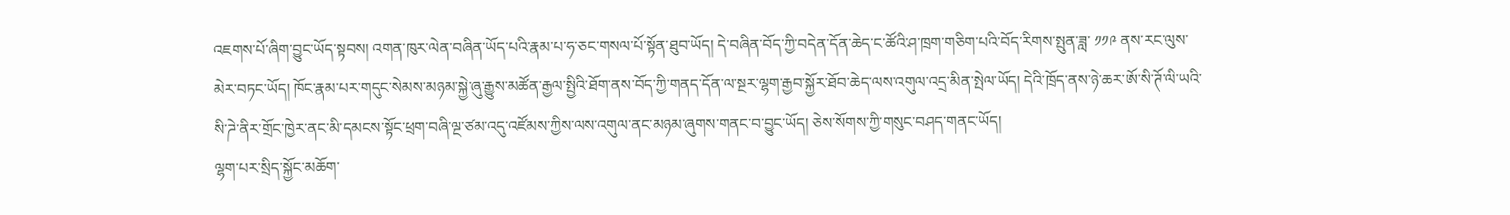འཇགས་པོ་ཞིག་བྱུང་ཡོད་སྟབས། འགན་ཁུར་ལེན་བཞིན་ཡོད་པའི་རྣམ་པ་ཧ་ཅང་གསལ་པོ་སྟོན་ཐུབ་ཡོད། དེ་བཞིན་བོད་ཀྱི་བདེན་དོན་ཆེད་ང་ཚོའི་ཤ་ཁྲག་གཅིག་པའི་བོད་རིགས་སྤུན་ཟླ་ ༡༡༩ ནས་རང་ལུས་མེར་བཏང་ཡོད། ཁོང་རྣམ་པར་གདུང་སེམས་མཉམ་སྐྱེ་ཞུ་རྒྱུས་མཚོན་རྒྱལ་སྤྱིའི་ཐོག་ནས་བོད་ཀྱི་གནད་དོན་ལ་སྔར་ལྷག་རྒྱབ་སྐྱོར་ཐོབ་ཆེད་ལས་འགུལ་འདྲ་མིན་སྤེལ་ཡོད། དེའི་ཁྲོད་ནས་ཉེ་ཆར་ཨོ་སི་ཊོ་ལི་ཡའི་སི་ཌེ་ནིར་གྲོང་ཁྱེར་ནང་མི་དམངས་སྟོང་ཕྲག་བཞི་ལྔ་ཙམ་འདུ་འཛོམས་ཀྱིས་ལས་འགུལ་ནང་མཉམ་ཞུགས་གནང་བ་བྱུང་ཡོད། ཅེས་སོགས་ཀྱི་གསུང་བཤད་གནང་ཡོད།
ལྷག་པར་སྲིད་སྐྱོང་མཆོག་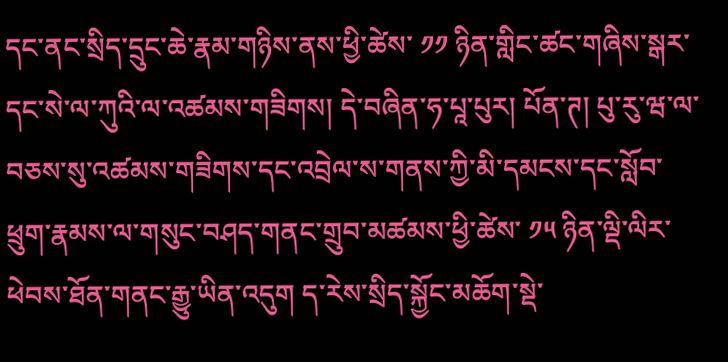དང་ནང་སྲིད་དྲུང་ཆེ་རྣམ་གཉིས་ནས་ཕྱི་ཚེས་ ༡༡ ཉིན་གླིང་ཚང་གཞིས་སྒར་དང་སེ་ལ་ཀུའི་ལ་འཚམས་གཟིགས། དེ་བཞིན་ཧ་པཱ་པུར། པོན་ཊ། པུ་རུ་ཝ་ལ་བཅས་སུ་འཚམས་གཟིགས་དང་འབྲེལ་ས་གནས་ཀྱི་མི་དམངས་དང་སློབ་ཕྲུག་རྣམས་ལ་གསུང་བཤད་གནང་གྲུབ་མཚམས་ཕྱི་ཚེས་ ༡༥ ཉིན་ལྡི་ལིར་ཕེབས་ཐོན་གནང་རྒྱུ་ཡིན་འདུག ད་རེས་སྲིད་སྐྱོང་མཆོག་སྡེ་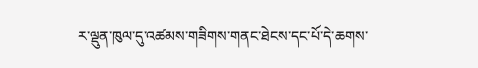ར་ལྡུན་ཁུལ་དུ་འཚམས་གཟིགས་གནང་ཐེངས་དང་པོ་དེ་ཆགས་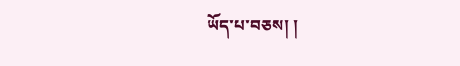ཡོད་པ་བཅས། །